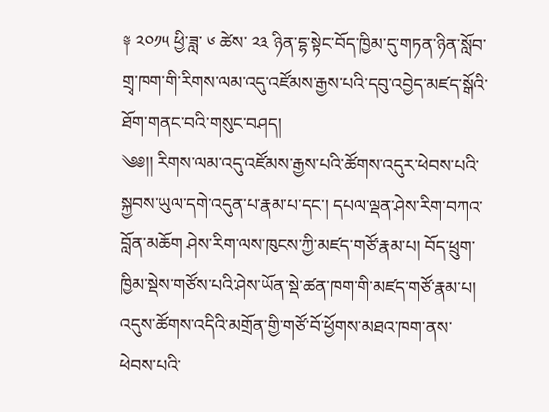༈ ༢༠༡༥ ཕྱི་ཟླ་ ༦ ཚེས་ ༢༣ ཉིན་དྷ་སྟེང་བོད་ཁྱིམ་དུ་གཏན་ཉིན་སློབ་གྲྭ་ཁག་གི་རིགས་ལམ་འདུ་འཛོམས་རྒྱས་པའི་དབུ་འབྱེད་མཛད་སྒོའི་ཐོག་གནང་བའི་གསུང་བཤད།
༄༅།། རིགས་ལམ་འདུ་འཛོམས་རྒྱས་པའི་ཚོགས་འདུར་ཕེབས་པའི་སྐྱབས་ཡུལ་དགེ་འདུན་པ་རྣམ་པ་དང་། དཔལ་ལྡན་ཤེས་རིག་བཀའ་བློན་མཆོག ཤེས་རིག་ལས་ཁུངས་ཀྱི་མཛད་གཙོ་རྣམ་པ། བོད་ཕྲུག་ཁྱིམ་སྡེས་གཙོས་པའི་ཤེས་ཡོན་སྡེ་ཚན་ཁག་གི་མཛད་གཙོ་རྣམ་པ།  འདུས་ཚོགས་འདིའི་མགྲོན་གྱི་གཙོ་བོ་ཕྱོགས་མཐའ་ཁག་ནས་ཕེབས་པའི་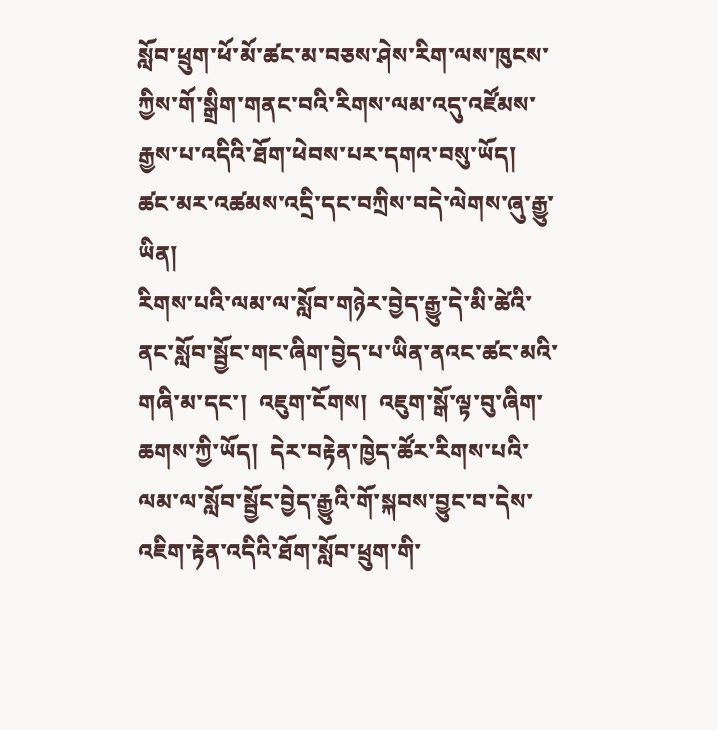སློབ་ཕྲུག་ཕོ་མོ་ཚང་མ་བཅས་ཤེས་རིག་ལས་ཁུངས་ཀྱིས་གོ་སྒྲིག་གནང་བའི་རིགས་ལམ་འདུ་འཛོམས་རྒྱས་པ་འདིའི་ཐོག་ཕེབས་པར་དགའ་བསུ་ཡོད།  ཚང་མར་འཚམས་འདྲི་དང་བཀྲིས་བདེ་ལེགས་ཞུ་རྒྱུ་ཡིན།
རིགས་པའི་ལམ་ལ་སློབ་གཉེར་བྱེད་རྒྱུ་དེ་མི་ཚེའི་ནང་སློབ་སྦྱོང་གང་ཞིག་བྱེད་པ་ཡིན་ནའང་ཚང་མའི་གཞི་མ་དང་།  འཇུག་ངོགས།  འཇུག་སྒོ་ལྟ་བུ་ཞིག་ཆགས་ཀྱི་ཡོད།  དེར་བརྟེན་ཁྱེད་ཚོར་རིགས་པའི་ལམ་ལ་སློབ་སྦྱོང་བྱེད་རྒྱུའི་གོ་སྐབས་བྱུང་བ་དེས་འཇིག་རྟེན་འདིའི་ཐོག་སློབ་ཕྲུག་གི་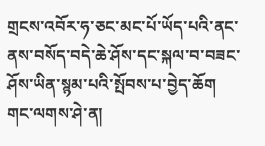གྲངས་འབོར་ཧ་ཅང་མང་པོ་ཡོད་པའི་ནང་ནས་བསོད་བདེ་ཆེ་ཤོས་དང་སྐལ་བ་བཟང་ཤོས་ཡིན་སྙམ་པའི་སྤོབས་པ་བྱེད་ཆོག  གང་ལགས་ཤེ་ན།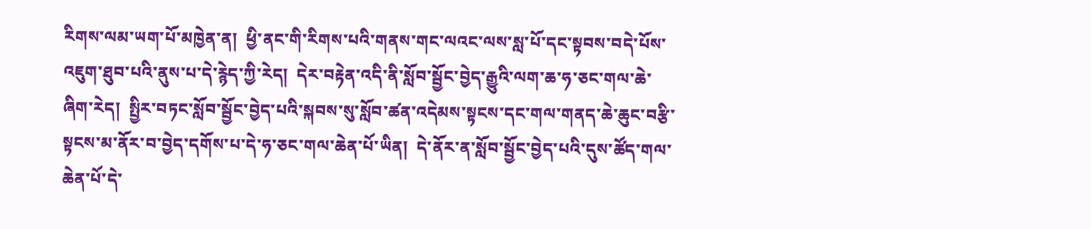རིགས་ལམ་ཡག་པོ་མཁྱེན་ན།  ཕྱི་ནང་གི་རིགས་པའི་གནས་གང་ལའང་ལས་སླ་པོ་དང་སྟབས་བདེ་པོས་འཇུག་ཐུབ་པའི་ནུས་པ་དེ་རྙེད་ཀྱི་རེད།  དེར་བརྟེན་འདི་ནི་སློབ་སྦྱོང་བྱེད་རྒྱུའི་ལག་ཆ་ཧ་ཅང་གལ་ཆེ་ཞིག་རེད།  སྤྱིར་བཏང་སློབ་སྦྱོང་བྱེད་པའི་སྐབས་སུ་སློབ་ཚན་འདེམས་སྟངས་དང་གལ་གནད་ཆེ་ཆུང་བརྩི་སྟངས་མ་ནོར་བ་བྱེད་དགོས་པ་དེ་ཧ་ཅང་གལ་ཆེན་པོ་ཡིན།  དེ་ནོར་ན་སློབ་སྦྱོང་བྱེད་པའི་དུས་ཚོད་གལ་ཆེན་པོ་དེ་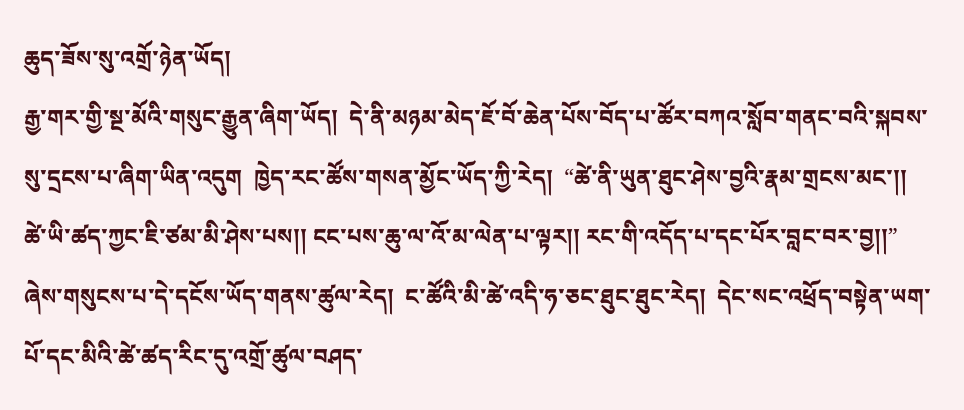ཆུད་ཟོས་སུ་འགྲོ་ཉེན་ཡོད།
རྒྱ་གར་གྱི་སྔ་མོའི་གསུང་རྒྱུན་ཞིག་ཡོད།  དེ་ནི་མཉམ་མེད་ཇོ་བོ་ཆེན་པོས་བོད་པ་ཚོར་བཀའ་སློབ་གནང་བའི་སྐབས་སུ་དྲངས་པ་ཞིག་ཡིན་འདུག  ཁྱེད་རང་ཚོས་གསན་མྱོང་ཡོད་ཀྱི་རེད།  “ཚེ་ནི་ཡུན་ཐུང་ཤེས་བྱའི་རྣམ་གྲངས་མང་།། ཚེ་ཡི་ཚད་ཀྱང་ཇི་ཙམ་མི་ཤེས་པས།། ངང་པས་ཆུ་ལ་འོ་མ་ལེན་པ་ལྟར།། རང་གི་འདོད་པ་དང་པོར་བླང་བར་བྱ།།” ཞེས་གསུངས་པ་དེ་དངོས་ཡོད་གནས་ཚུལ་རེད།  ང་ཚོའི་མི་ཚེ་འདི་ཧ་ཅང་ཐུང་ཐུང་རེད།  དེང་སང་འཕྲོད་བསྟེན་ཡག་པོ་དང་མིའི་ཚེ་ཚད་རིང་དུ་འགྲོ་ཚུལ་བཤད་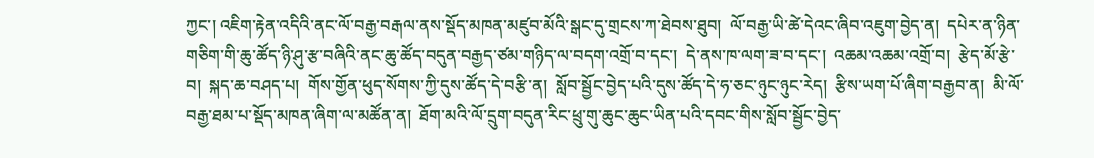ཀྱང་། འཇིག་རྟེན་འདིའི་ནང་ལོ་བརྒྱ་བརྒལ་ནས་སྡོད་མཁན་མཛུབ་མོའི་སྒང་དུ་གྲངས་ཀ་ཐེབས་ཐུབ།  ལོ་བརྒྱ་ཡི་ཚེ་དེའང་ཞིབ་འཇུག་བྱེད་ན།  དཔེར་ན་ཉིན་གཅིག་གི་ཆུ་ཚོད་ཉི་ཤུ་རྩ་བཞིའི་ནང་ཆུ་ཚོད་བདུན་བརྒྱད་ཙམ་གཉིད་ལ་བདག་འགྲོ་བ་དང་།  དེ་ནས་ཁ་ལག་ཟ་བ་དང་།  འཆམ་འཆམ་འགྲོ་བ།  རྩེད་མོ་རྩེ་བ།  སྐད་ཆ་བཤད་པ།  གོས་གྱོན་ཕུད་སོགས་ཀྱི་དུས་ཚོད་དེ་བརྩི་ན།  སློབ་སྦྱོང་བྱེད་པའི་དུས་ཚོད་དེ་ཧ་ཅང་ཉུང་ཉུང་རེད།  རྩིས་ཡག་པོ་ཞིག་བརྒྱབ་ན།  མི་ལོ་བརྒྱ་ཐམ་པ་སྡོད་མཁན་ཞིག་ལ་མཚོན་ན།  ཐོག་མའི་ལོ་དྲུག་བདུན་རིང་ཕྲུ་གུ་ཆུང་ཆུང་ཡིན་པའི་དབང་གིས་སློབ་སྦྱོང་བྱེད་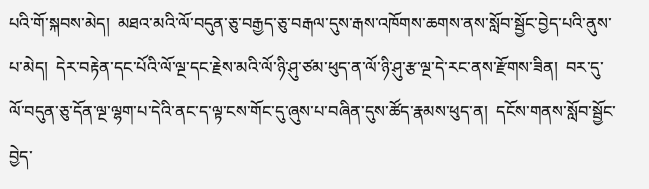པའི་གོ་སྐབས་མེད།  མཐའ་མའི་ལོ་བདུན་ཅུ་བརྒྱད་ཅུ་བརྒལ་དུས་རྒས་འཁོགས་ཆགས་ནས་སློབ་སྦྱོང་བྱེད་པའི་ནུས་པ་མེད།  དེར་བརྟེན་དང་པོའི་ལོ་ལྔ་དང་རྗེས་མའི་ལོ་ཉི་ཤུ་ཙམ་ཕུད་ན་ལོ་ཉི་ཤུ་རྩ་ལྔ་དེ་རང་ནས་རྫོགས་ཟིན།  བར་དུ་ལོ་བདུན་ཅུ་དོན་ལྔ་ལྷག་པ་དེའི་ནང་ད་ལྟ་ངས་གོང་དུ་ཞུས་པ་བཞིན་དུས་ཚོད་རྣམས་ཕུད་ན།  དངོས་གནས་སློབ་སྦྱོང་བྱེད་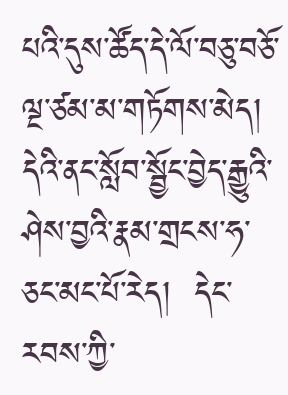པའི་དུས་ཚོད་དེ་ལོ་བཅུ་བཅོ་ལྔ་ཙམ་མ་གཏོགས་མེད། དེའི་ནང་སློབ་སྦྱོང་བྱེད་རྒྱུའི་ཤེས་བྱའི་རྣམ་གྲངས་ཧ་ཅང་མང་པོ་རེད།  དེང་རབས་ཀྱི་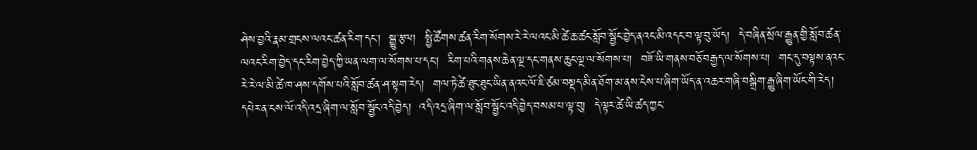ཤེས་བྱའི་རྣམ་གྲངས་ལའང་ཚན་རིག་དང་།  སྒྱུ་རྩལ།  སྤྱི་ཚོགས་ཚན་རིག་སོགས་རེ་རེ་ལའང་མི་ཚེ་ཆ་ཚང་སློབ་སྦྱོང་བྱེད་ནའང་མི་འདང་བ་ལྟ་བུ་ཡོད།  དེ་བཞིན་སྲོལ་རྒྱུན་གྱི་སློབ་ཚན་ལའང་རིག་བྱེད་དང་རིག་བྱེད་ཀྱི་ཡན་ལག་ལ་སོགས་པ་དང་།  རིག་པའི་གནས་ཆེན་ལྔ་དང་གནས་ཆུང་ལྔ་ལ་སོགས་པ།  བཟོ་ཡི་གནས་བཅོ་བརྒྱད་ལ་སོགས་པ།  གང་དུ་བལྟས་ནའང་རེ་རེ་ལ་མི་ཚེ་ཁ་ཤས་དགོས་པའི་སློབ་ཚན་ཤ་སྟག་རེད།  གལ་ཏེ་ཚེ་ཐུང་ཐུང་ཡིན་ནའང་ལོ་ཇི་ཙམ་བསྡད་མིན་ཐོག་མ་ནས་ངེས་པ་ཞིག་ཡོད་ན་འཆར་གཞི་བསྒྲིག་རྒྱུ་ཞིག་ཡོང་གི་རེད།  དཔེར་ན་ངས་ལོ་འདི་འདྲ་ཞིག་ལ་སློབ་སྦྱོང་འདི་བྱེད།  འདི་འདྲ་ཞིག་ལ་སློབ་སྦྱོང་འདི་བྱེད་བསམ་པ་ལྟ་བུ།  དེ་ལྟར་ཚེ་ཡི་ཚད་ཀྱང་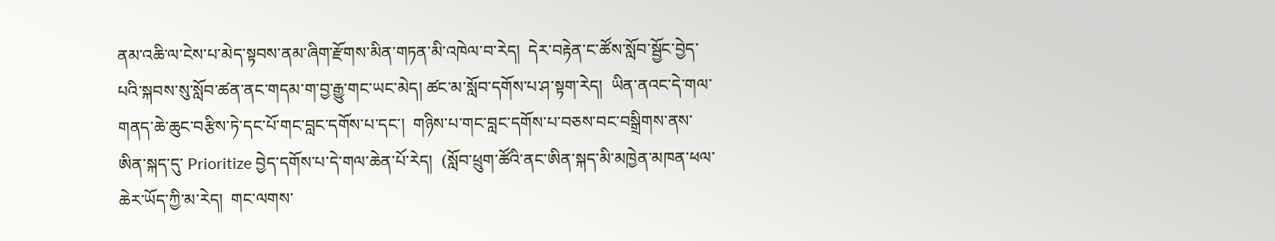ནམ་འཆི་ལ་ངེས་པ་མེད་སྟབས་ནམ་ཞིག་རྫོགས་མིན་གཏན་མི་འཁེལ་བ་རེད།  དེར་བརྟེན་ང་ཚོས་སློབ་སྦྱོང་བྱེད་པའི་སྐབས་སུ་སློབ་ཚན་ནང་གདམ་ག་བྱ་རྒྱུ་གང་ཡང་མེད། ཚང་མ་སློབ་དགོས་པ་ཤ་སྟག་རེད།  ཡིན་ནའང་དེ་གལ་གནད་ཆེ་ཆུང་བརྩིས་ཏེ་དང་པོ་གང་བླང་དགོས་པ་དང་།  གཉིས་པ་གང་བླང་དགོས་པ་བཅས་བང་བསྒྲིགས་ནས་ཨིན་སྐད་དུ་ Prioritize བྱེད་དགོས་པ་དེ་གལ་ཆེན་པོ་རེད།  (སློབ་ཕྲུག་ཚོའི་ནང་ཨིན་སྐད་མི་མཁྱེན་མཁན་ཕལ་ཆེར་ཡོད་ཀྱི་མ་རེད།  གང་ལགས་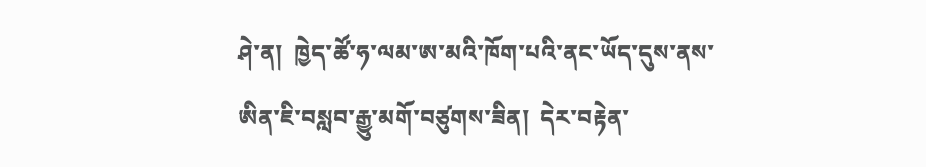ཤེ་ན།  ཁྱེད་ཚོ་ཧ་ལམ་ཨ་མའི་ཁོག་པའི་ནང་ཡོད་དུས་ནས་ཨིན་ཇི་བསླབ་རྒྱུ་མགོ་བཙུགས་ཟིན།  དེར་བརྟེན་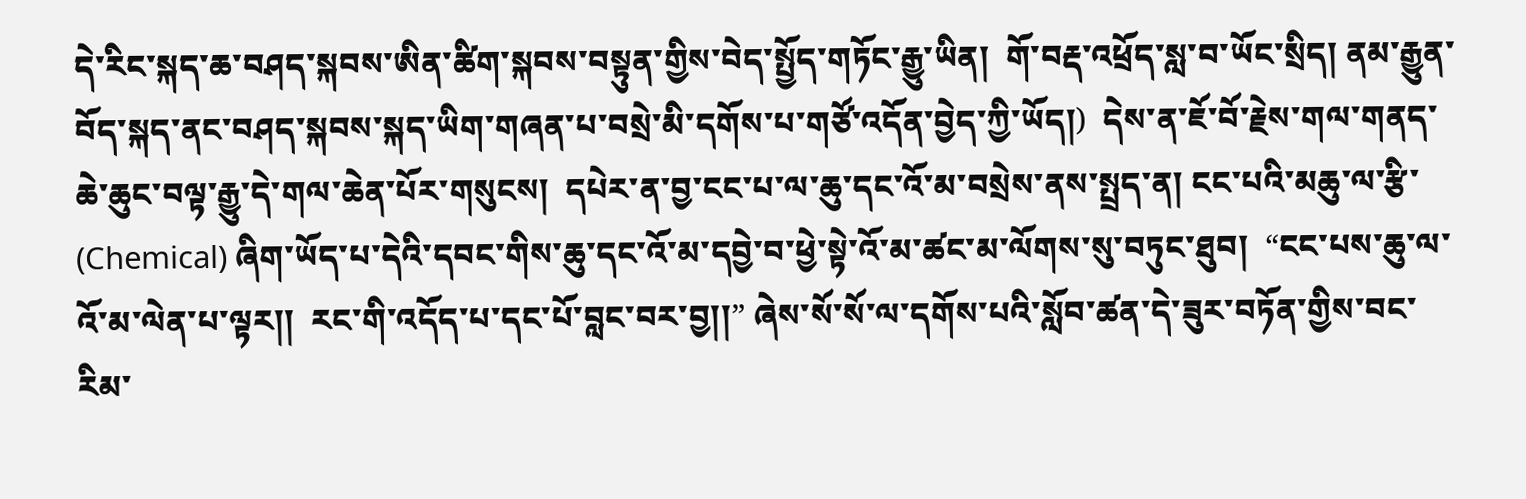དེ་རིང་སྐད་ཆ་བཤད་སྐབས་ཨིན་ཚིག་སྐབས་བསྟུན་གྱིས་བེད་སྤྱོད་གཏོང་རྒྱུ་ཡིན།  གོ་བརྡ་འཕྲོད་སླ་བ་ཡོང་སྲིད། ནམ་རྒྱུན་བོད་སྐད་ནང་བཤད་སྐབས་སྐད་ཡིག་གཞན་པ་བསྲེ་མི་དགོས་པ་གཙོ་འདོན་བྱེད་ཀྱི་ཡོད།)  དེས་ན་ཇོ་བོ་རྗེས་གལ་གནད་ཆེ་ཆུང་བལྟ་རྒྱུ་དེ་གལ་ཆེན་པོར་གསུངས།  དཔེར་ན་བྱ་ངང་པ་ལ་ཆུ་དང་འོ་མ་བསྲེས་ནས་སྤྲད་ན། ངང་པའི་མཆུ་ལ་རྩི་ (Chemical) ཞིག་ཡོད་པ་དེའི་དབང་གིས་ཆུ་དང་འོ་མ་དབྱེ་བ་ཕྱེ་སྟེ་འོ་མ་ཚང་མ་ལོགས་སུ་བཏུང་ཐུབ།  “ངང་པས་ཆུ་ལ་འོ་མ་ལེན་པ་ལྟར།།  རང་གི་འདོད་པ་དང་པོ་བླང་བར་བྱ།།” ཞེས་སོ་སོ་ལ་དགོས་པའི་སློབ་ཚན་དེ་ཟུར་བཏོན་གྱིས་བང་རིམ་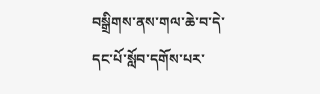བསྒྲིགས་ནས་གལ་ཆེ་བ་དེ་དང་པོ་སློབ་དགོས་པར་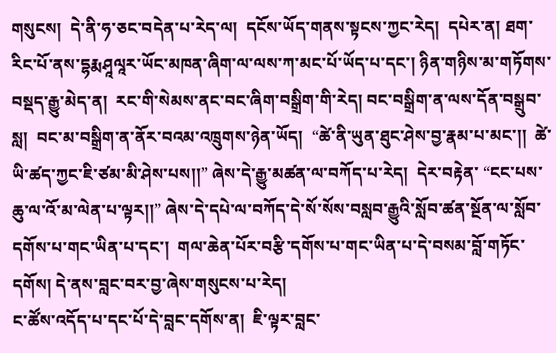གསུངས།  དེ་ནི་ཧ་ཅང་བདེན་པ་རེད་ལ།  དངོས་ཡོད་གནས་སྟངས་ཀྱང་རེད།  དཔེར་ན། ཐག་རིང་པོ་ནས་དྷརྨཤཱལཱར་ཡོང་མཁན་ཞིག་ལ་ལས་ཀ་མང་པོ་ཡོད་པ་དང་། ཉིན་གཉིས་མ་གཏོགས་བསྡད་རྒྱུ་མེད་ན།  རང་གི་སེམས་ནང་བང་ཞིག་བསྒྲིག་གི་རེད། བང་བསྒྲིག་ན་ལས་དོན་བསྒྲུབ་སླ།  བང་མ་བསྒྲིག་ན་ནོར་བའམ་འཁྲུགས་ཉེན་ཡོད།  “ཚེ་ནི་ཡུན་ཐུང་ཤེས་བྱ་རྣམ་པ་མང་།།  ཚེ་ཡི་ཚད་ཀྱང་ཇི་ཙམ་མི་ཤེས་པས།།” ཞེས་དེ་རྒྱུ་མཚན་ལ་བཀོད་པ་རེད།  དེར་བརྟེན་ “ངང་པས་ཆུ་ལ་འོ་མ་ལེན་པ་ལྟར།།” ཞེས་དེ་དཔེ་ལ་བཀོད་དེ་སོ་སོས་བསླབ་རྒྱུའི་སློབ་ཚན་སྔོན་ལ་སློབ་དགོས་པ་གང་ཡིན་པ་དང་།  གལ་ཆེན་པོར་བརྩི་དགོས་པ་གང་ཡིན་པ་དེ་བསམ་བློ་གཏོང་དགོས། དེ་ནས་བླང་བར་བྱ་ཞེས་གསུངས་པ་རེད།
ང་ཚོས་འདོད་པ་དང་པོ་དེ་བླང་དགོས་ན།  ཇི་ལྟར་བླང་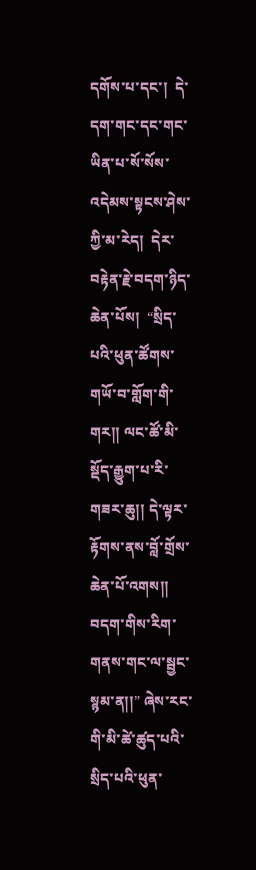དགོས་པ་དང་།  དེ་དག་གང་དང་གང་ཡིན་པ་སོ་སོས་འདེམས་སྟངས་ཤེས་ཀྱི་མ་རེད།  དེར་བརྟེན་རྗེ་བདག་ཉིད་ཆེན་པོས།  “སྲིད་པའི་ཕུན་ཚོགས་གཡོ་བ་གློག་གི་གར།། ལང་ཚོ་མི་སྡོད་རྒྱུག་པ་རི་གཟར་ཆུ།། དེ་ལྟར་རྟོགས་ནས་བློ་གྲོས་ཆེན་པོ་འགས།། བདག་གིས་རིག་གནས་གང་ལ་སྦྱང་སྙམ་ན།།” ཞེས་རང་གི་མི་ཚེ་ཚུད་པའི་སྲིད་པའི་ཕུན་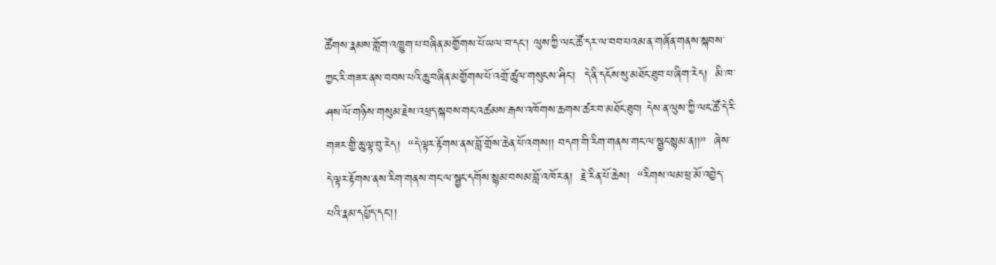ཚོགས་རྣམས་གློག་འཁྱུག་པ་བཞིན་མགྱོགས་པོ་ཡལ་བ་དང་། ལུས་ཀྱི་ལང་ཚོ་དར་ལ་བབ་པའམ་ན་གཞོན་གནས་སྐབས་ཀྱང་རི་གཟར་ནས་བབས་པའི་ཆུ་བཞིན་མགྱོགས་པོ་འགྲོ་ཚུལ་གསུངས་ཤིང་།  དེ་ནི་དངོས་སུ་མཐོང་ཐུབ་པ་ཞིག་རེད།  མི་ཁ་ཤས་ལོ་གཉིས་གསུམ་རྗེས་འཕྲད་སྐབས་གང་འཚམས་རྒས་འཁོགས་ཆགས་ཚར་བ་མཐོང་ཐུབ། དེས་ན་ལུས་ཀྱི་ལང་ཚོ་དེ་རི་གཟར་གྱི་ཆུ་ལྟ་བུ་རེད།  “དེ་ལྟར་རྟོགས་ནས་བློ་གྲོས་ཆེན་པོ་འགས།། བདག་གི་རིག་གནས་གང་ལ་སྦྱང་སྙམ་ན།།”  ཞེས་དེ་ལྟར་རྟོགས་ནས་རིག་གནས་གང་ལ་སྦྱང་དགོས་སྙམ་བསམ་བློ་འཁོར་ན།  རྗེ་རིན་པོ་ཆེས།  “རིགས་ལམ་ཕྲ་མོ་འབྱེད་པའི་རྣམ་དཔྱོད་དང་།།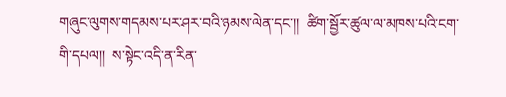གཞུང་ལུགས་གདམས་པར་ཤར་བའི་ཉམས་ལེན་དང་།།  ཚིག་སྦྱོར་ཚུལ་ལ་མཁས་པའི་ངག་གི་དཔལ།།  ས་སྟེང་འདི་ན་རིན་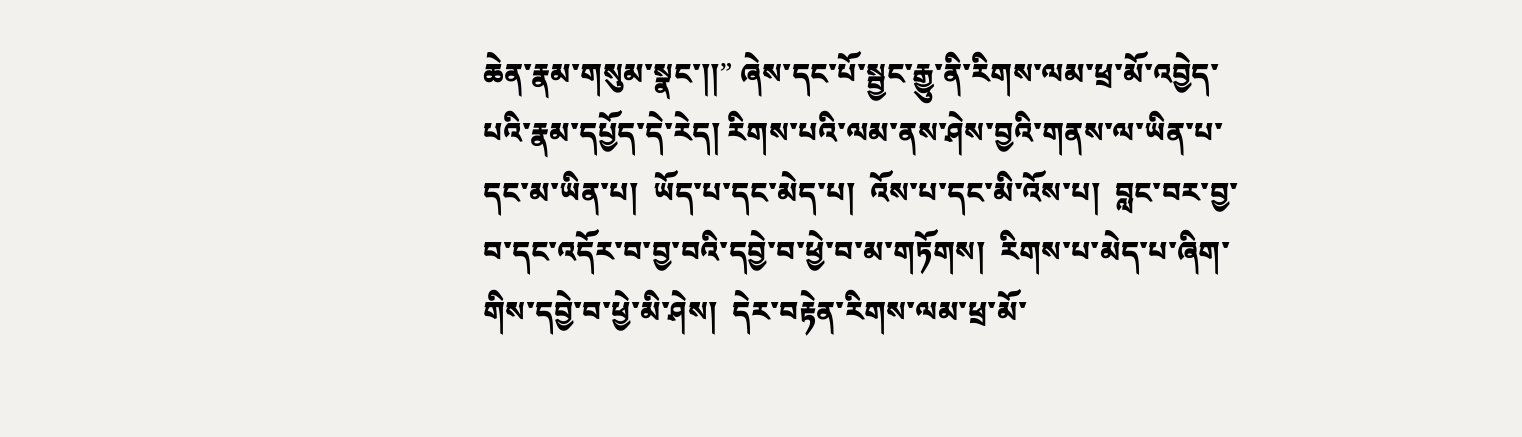ཆེན་རྣམ་གསུམ་སྣང་།།” ཞེས་དང་པོ་སྦྱང་རྒྱུ་ནི་རིགས་ལམ་ཕྲ་མོ་འབྱེད་པའི་རྣམ་དཔྱོད་དེ་རེད། རིགས་པའི་ལམ་ནས་ཤེས་བྱའི་གནས་ལ་ཡིན་པ་དང་མ་ཡིན་པ།  ཡོད་པ་དང་མེད་པ།  འོས་པ་དང་མི་འོས་པ།  བླང་བར་བྱ་བ་དང་འདོར་བ་བྱ་བའི་དབྱེ་བ་ཕྱེ་བ་མ་གཏོགས།  རིགས་པ་མེད་པ་ཞིག་གིས་དབྱེ་བ་ཕྱེ་མི་ཤེས།  དེར་བརྟེན་རིགས་ལམ་ཕྲ་མོ་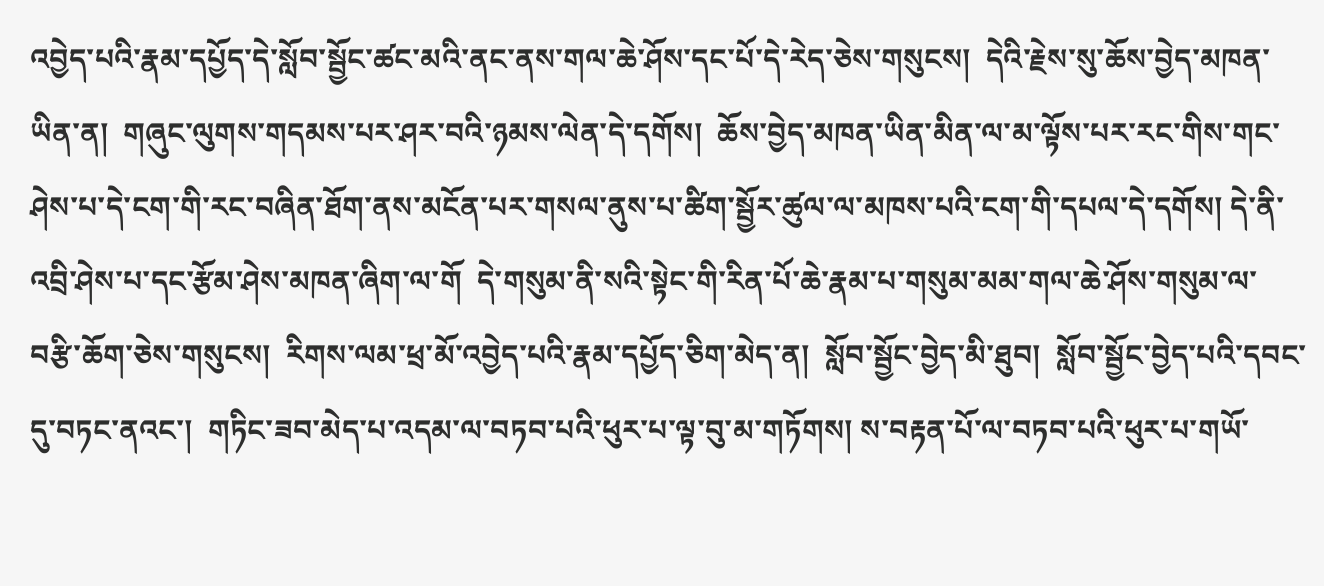འབྱེད་པའི་རྣམ་དཔྱོད་དེ་སློབ་སྦྱོང་ཚང་མའི་ནང་ནས་གལ་ཆེ་ཤོས་དང་པོ་དེ་རེད་ཅེས་གསུངས།  དེའི་རྗེས་སུ་ཆོས་བྱེད་མཁན་ཡིན་ན།  གཞུང་ལུགས་གདམས་པར་ཤར་བའི་ཉམས་ལེན་དེ་དགོས།  ཆོས་བྱེད་མཁན་ཡིན་མིན་ལ་མ་ལྟོས་པར་རང་གིས་གང་ཤེས་པ་དེ་ངག་གི་རང་བཞིན་ཐོག་ནས་མངོན་པར་གསལ་ནུས་པ་ཚིག་སྦྱོར་ཚུལ་ལ་མཁས་པའི་ངག་གི་དཔལ་དེ་དགོས། དེ་ནི་འབྲི་ཤེས་པ་དང་རྩོམ་ཤེས་མཁན་ཞིག་ལ་གོ  དེ་གསུམ་ནི་སའི་སྟེང་གི་རིན་པོ་ཆེ་རྣམ་པ་གསུམ་མམ་གལ་ཆེ་ཤོས་གསུམ་ལ་བརྩི་ཆོག་ཅེས་གསུངས།  རིགས་ལམ་ཕྲ་མོ་འབྱེད་པའི་རྣམ་དཔྱོད་ཅིག་མེད་ན།  སློབ་སྦྱོང་བྱེད་མི་ཐུབ།  སློབ་སྦྱོང་བྱེད་པའི་དབང་དུ་བཏང་ནའང་།  གཏིང་ཟབ་མེད་པ་འདམ་ལ་བཏབ་པའི་ཕུར་པ་ལྟ་བུ་མ་གཏོགས། ས་བརྟན་པོ་ལ་བཏབ་པའི་ཕུར་པ་གཡོ་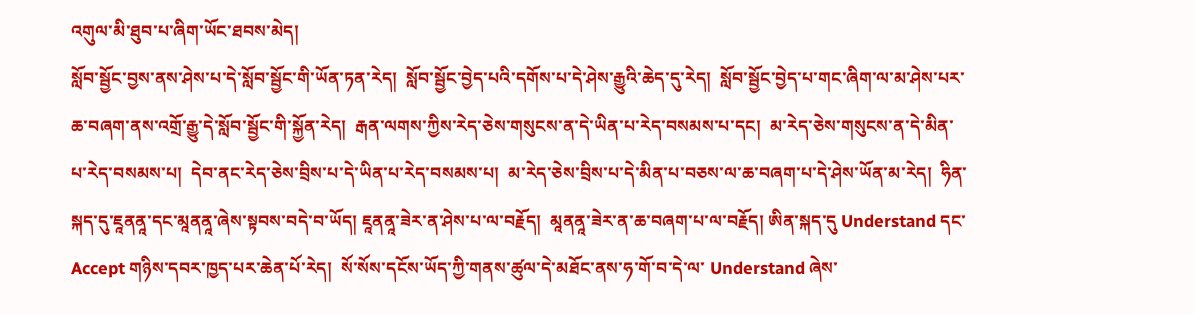འགུལ་མི་ཐུབ་པ་ཞིག་ཡོང་ཐབས་མེད།
སློབ་སྦྱོང་བྱས་ནས་ཤེས་པ་དེ་སློབ་སྦྱོང་གི་ཡོན་ཏན་རེད།  སློབ་སྦྱོང་བྱེད་པའི་དགོས་པ་དེ་ཤེས་རྒྱུའི་ཆེད་དུ་རེད།  སློབ་སྦྱོང་བྱེད་པ་གང་ཞིག་ལ་མ་ཤེས་པར་ཆ་བཞག་ནས་འགྲོ་རྒྱུ་དེ་སློབ་སྦྱོང་གི་སྐྱོན་རེད།  རྒན་ལགས་ཀྱིས་རེད་ཅེས་གསུངས་ན་དེ་ཡིན་པ་རེད་བསམས་པ་དང།  མ་རེད་ཅེས་གསུངས་ན་དེ་མིན་པ་རེད་བསམས་པ།  དེབ་ནང་རེད་ཅེས་བྲིས་པ་དེ་ཡིན་པ་རེད་བསམས་པ།  མ་རེད་ཅེས་བྲིས་པ་དེ་མིན་པ་བཅས་ལ་ཆ་བཞག་པ་དེ་ཤེས་ཡོན་མ་རེད།  ཧིན་སྐད་དུ་ཇཱནནཱ་དང་མཱནནཱ་ཞེས་སྟབས་བདེ་བ་ཡོད། ཇཱནནཱ་ཟེར་ན་ཤེས་པ་ལ་བརྗོད།  མཱནནཱ་ཟེར་ན་ཆ་བཞག་པ་ལ་བརྗོད། ཨིན་སྐད་དུ Understand དང་ Accept གཉིས་དབར་ཁྱད་པར་ཆེན་པོ་རེད།  སོ་སོས་དངོས་ཡོད་ཀྱི་གནས་ཚུལ་དེ་མཐོང་ནས་ཧ་གོ་བ་དེ་ལ་ Understand ཞེས་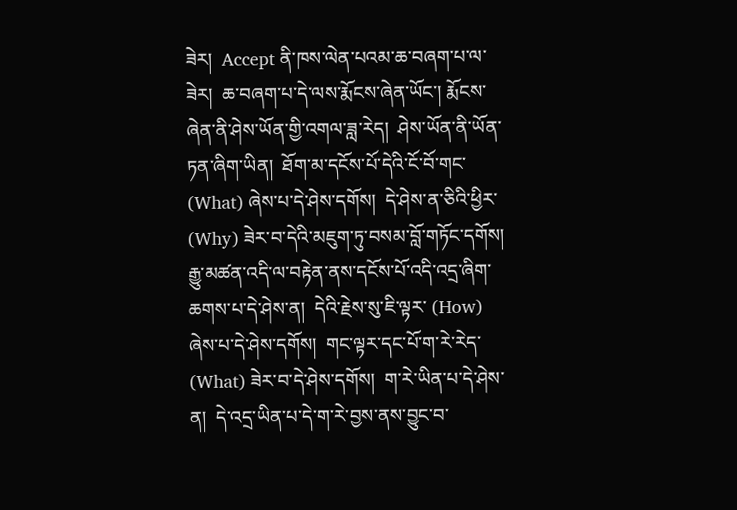ཟེར།  Accept ནི་ཁས་ལེན་པའམ་ཆ་བཞག་པ་ལ་ཟེར།  ཆ་བཞག་པ་དེ་ལས་རྨོངས་ཞེན་ཡོང་། རྨོངས་ཞེན་ནི་ཤེས་ཡོན་གྱི་འགལ་ཟླ་རེད།  ཤེས་ཡོན་ནི་ཡོན་ཏན་ཞིག་ཡིན།  ཐོག་མ་དངོས་པོ་དེའི་ངོ་བོ་གང་ (What) ཞེས་པ་དེ་ཤེས་དགོས།  དེ་ཤེས་ན་ཅིའི་ཕྱིར་ (Why) ཟེར་བ་དེའི་མཇུག་ཏུ་བསམ་བློ་གཏོང་དགོས།  རྒྱུ་མཚན་འདི་ལ་བརྟེན་ནས་དངོས་པོ་འདི་འདྲ་ཞིག་ཆགས་པ་དེ་ཤེས་ན།  དེའི་རྗེས་སུ་ཇི་ལྟར་ (How) ཞེས་པ་དེ་ཤེས་དགོས།  གང་ལྟར་དང་པོ་ག་རེ་རེད་ (What) ཟེར་བ་དེ་ཤེས་དགོས།  ག་རེ་ཡིན་པ་དེ་ཤེས་ན།  དེ་འདྲ་ཡིན་པ་དེ་ག་རེ་བྱས་ནས་བྱུང་བ་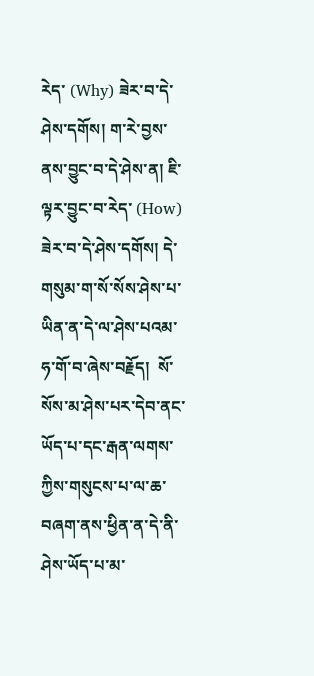རེད་ (Why) ཟེར་བ་དེ་ཤེས་དགོས། ག་རེ་བྱས་ནས་བྱུང་བ་དེ་ཤེས་ན། ཇི་ལྟར་བྱུང་བ་རེད་ (How) ཟེར་བ་དེ་ཤེས་དགོས། དེ་གསུམ་ག་སོ་སོས་ཤེས་པ་ཡིན་ན་དེ་ལ་ཤེས་པའམ་ཧ་གོ་བ་ཞེས་བརྗོད།  སོ་སོས་མ་ཤེས་པར་དེབ་ནང་ཡོད་པ་དང་རྒན་ལགས་ཀྱིས་གསུངས་པ་ལ་ཆ་བཞག་ནས་ཕྱིན་ན་དེ་ནི་ཤེས་ཡོད་པ་མ་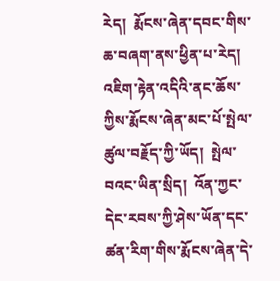རེད།  རྨོངས་ཞེན་དབང་གིས་ཆ་བཞག་ནས་ཕྱིན་པ་རེད།
འཇིག་རྟེན་འདིའི་ནང་ཆོས་ཀྱིས་རྨོངས་ཞེན་མང་པོ་སྤེལ་ཚུལ་བརྗོད་ཀྱི་ཡོད།  སྤེལ་བའང་ཡིན་སྲིད།  འོན་ཀྱང་དེང་རབས་ཀྱི་ཤེས་ཡོན་དང་ཚན་རིག་གིས་རྨོངས་ཞེན་དེ་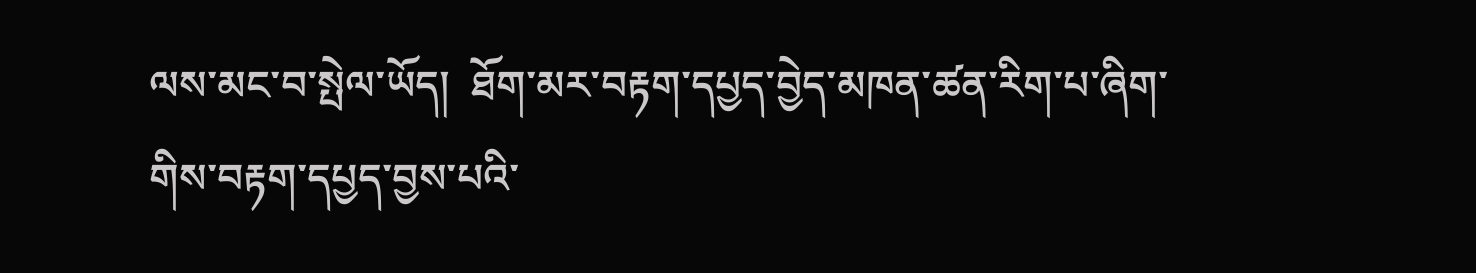ལས་མང་བ་སྤེལ་ཡོད།  ཐོག་མར་བརྟག་དཔྱད་བྱེད་མཁན་ཚན་རིག་པ་ཞིག་གིས་བརྟག་དཔྱད་བྱས་པའི་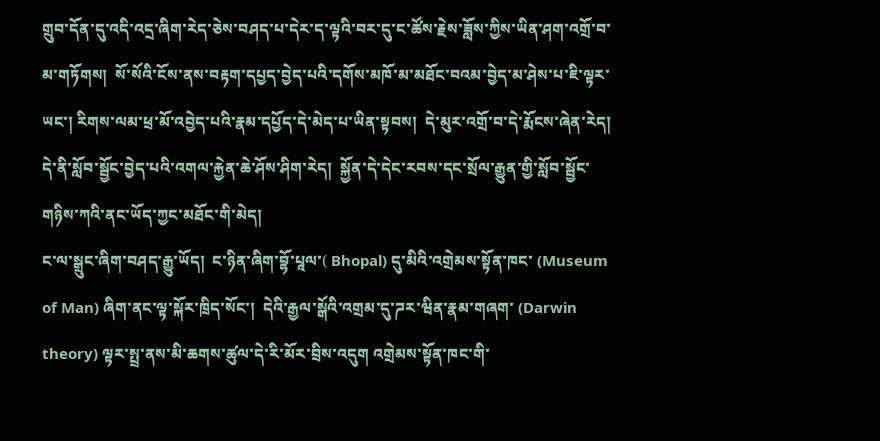གྲུབ་དོན་དུ་འདི་འདྲ་ཞིག་རེད་ཅེས་བཤད་པ་དེར་ད་ལྟའི་བར་དུ་ང་ཚོས་རྗེས་ཟློས་ཀྱིས་ཡིན་ཤག་འགྲོ་བ་མ་གཏོགས།  སོ་སོའི་ངོས་ནས་བརྟག་དཔྱད་བྱེད་པའི་དགོས་མཁོ་མ་མཐོང་བའམ་བྱེད་མ་ཤེས་པ་ཇི་ལྟར་ཡང་། རིགས་ལམ་ཕྲ་མོ་འབྱེད་པའི་རྣམ་དཔྱོད་དེ་མེད་པ་ཡིན་སྟབས།  དེ་མུར་འགྲོ་བ་དེ་རྨོངས་ཞེན་རེད།  དེ་ནི་སློབ་སྦྱོང་བྱེད་པའི་འགལ་རྐྱེན་ཆེ་ཤོས་ཤིག་རེད།  སྐྱོན་དེ་དེང་རབས་དང་སྲོལ་རྒྱུན་གྱི་སློབ་སྦྱོང་གཉིས་ཀའི་ནང་ཡོད་ཀྱང་མཐོང་གི་མེད།
ང་ལ་སྒྲུང་ཞིག་བཤད་རྒྱུ་ཡོད།  ང་ཉིན་ཞིག་བྷོ་པཱལ་( Bhopal) དུ་མིའི་འགྲེམས་སྟོན་ཁང་ (Museum of Man) ཞིག་ནང་ལྟ་སྐོར་ཁྲིད་སོང་།  དེའི་རྒྱལ་སྒོའི་འགྲམ་དུ་ཌར་ཝིན་རྣམ་གཞག་ (Darwin theory) ལྟར་སྤྲ་ནས་མི་ཆགས་ཚུལ་དེ་རི་མོར་བྲིས་འདུག འགྲེམས་སྟོན་ཁང་གི་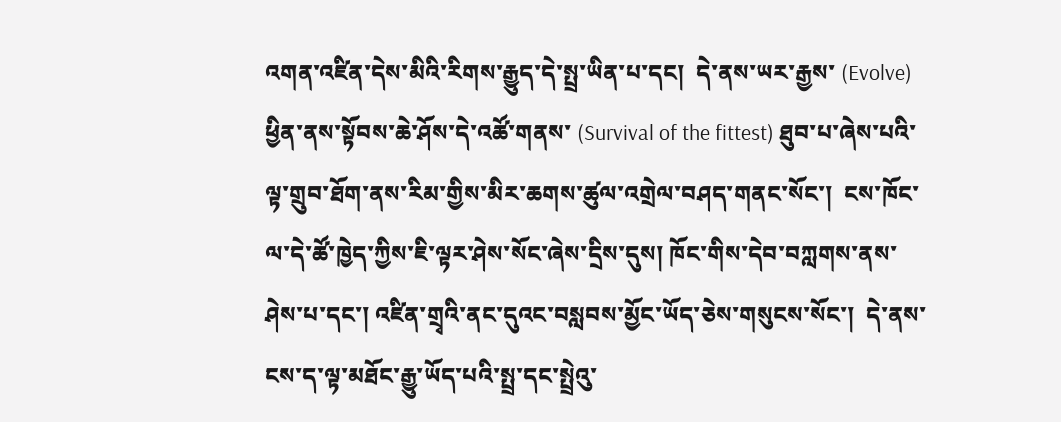འགན་འཛིན་དེས་མིའི་རིགས་རྒྱུད་དེ་སྤྲ་ཡིན་པ་དང།  དེ་ནས་ཡར་རྒྱས་ (Evolve) ཕྱིན་ནས་སྟོབས་ཆེ་ཤོས་དེ་འཚོ་གནས་ (Survival of the fittest) ཐུབ་པ་ཞེས་པའི་ལྟ་གྲུབ་ཐོག་ནས་རིམ་གྱིས་མིར་ཆགས་ཚུལ་འགྲེལ་བཤད་གནང་སོང་།  ངས་ཁོང་ལ་དེ་ཚོ་ཁྱེད་ཀྱིས་ཇི་ལྟར་ཤེས་སོང་ཞེས་དྲིས་དུས། ཁོང་གིས་དེབ་བཀླགས་ནས་ཤེས་པ་དང་། འཛིན་གྲྭའི་ནང་དུའང་བསླབས་མྱོང་ཡོད་ཅེས་གསུངས་སོང་།  དེ་ནས་ངས་ད་ལྟ་མཐོང་རྒྱུ་ཡོད་པའི་སྤྲ་དང་སྤྲེའུ་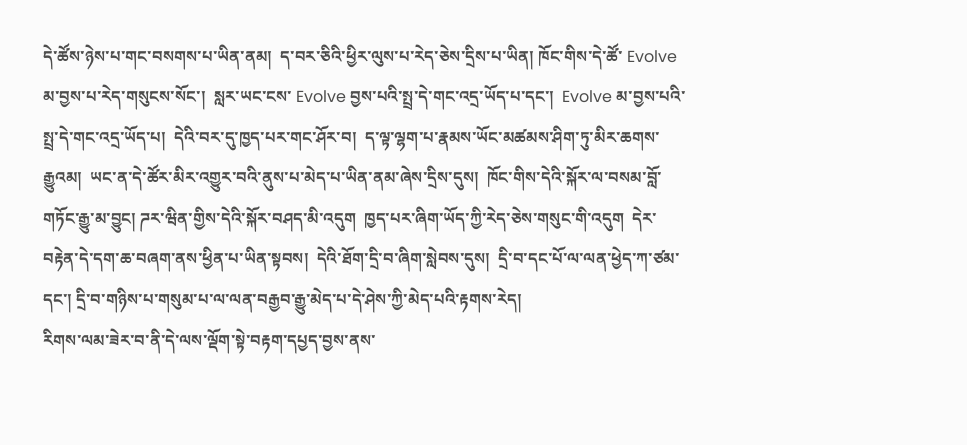དེ་ཚོས་ཉེས་པ་གང་བསགས་པ་ཡིན་ནམ།  ད་བར་ཅིའི་ཕྱིར་ལུས་པ་རེད་ཅེས་དྲིས་པ་ཡིན། ཁོང་གིས་དེ་ཚོ་ Evolve མ་བྱས་པ་རེད་གསུངས་སོང་།  སླར་ཡང་ངས་ Evolve བྱས་པའི་སྤྲ་དེ་གང་འདྲ་ཡོད་པ་དང་།  Evolve མ་བྱས་པའི་སྤྲ་དེ་གང་འདྲ་ཡོད་པ།  དེའི་བར་དུ་ཁྱད་པར་གང་ཤོར་བ།  ད་ལྟ་ལྷག་པ་རྣམས་ཡོང་མཚམས་ཤིག་ཏུ་མིར་ཆགས་རྒྱུའམ།  ཡང་ན་དེ་ཚོར་མིར་འགྱུར་བའི་ནུས་པ་མེད་པ་ཡིན་ནམ་ཞེས་དྲིས་དུས།  ཁོང་གིས་དེའི་སྐོར་ལ་བསམ་བློ་གཏོང་རྒྱུ་མ་བྱུང། ཌར་ཝིན་གྱིས་དེའི་སྐོར་བཤད་མི་འདུག  ཁྱད་པར་ཞིག་ཡོད་ཀྱི་རེད་ཅེས་གསུང་གི་འདུག  དེར་བརྟེན་དེ་དག་ཆ་བཞག་ནས་ཕྱིན་པ་ཡིན་སྟབས།  དེའི་ཐོག་དྲི་བ་ཞིག་སླེབས་དུས།  དྲི་བ་དང་པོ་ལ་ལན་ཕྱེད་ཀ་ཙམ་དང་། དྲི་བ་གཉིས་པ་གསུམ་པ་ལ་ལན་བརྒྱབ་རྒྱུ་མེད་པ་དེ་ཤེས་ཀྱི་མེད་པའི་རྟགས་རེད།
རིགས་ལམ་ཟེར་བ་ནི་དེ་ལས་ལྡོག་སྟེ་བརྟག་དཔྱད་བྱས་ནས་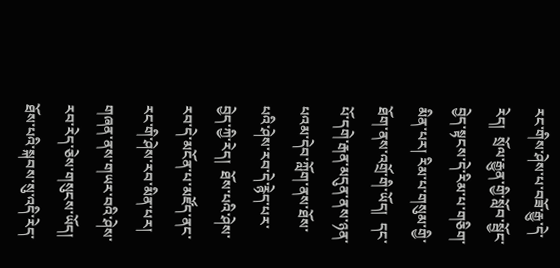རང་གིས་ཤེས་པ་བཟོ་རྒྱུ་དེ་རེད།  སྲོལ་རྒྱུན་གྱི་སློབ་སྦྱོང་བྱེད་སྟངས་དེ་རིམ་པ་གཅིག་མིན་པར། རིམ་པ་གསུམ་གྱི་ཐོག་ནས་འགྲོ་གི་ཡོད།  དང་པོ་དགེ་རྒན་མདུན་ནས་ཉན་པའམ་དེབ་ཀློག་ནས་ཐོས་པའི་ཤེས་རབ་དེ་རྙེད་པར་བྱེད་ཀྱི་རེད།  ཐོས་པའི་ཤེས་རབ་དེ་མངོན་པ་མཛོད་ནང་རང་གི་ཤེས་རབ་མིན་པར། གཞན་ནས་གཡར་བའི་ཤེས་རབ་རེད་ཅེས་གསུངས་ཡོད།  ཐོས་པའི་སྐབས་སུ་འདི་རེད་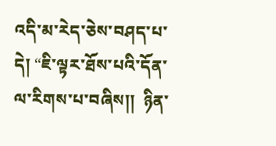འདི་མ་རེད་ཅེས་བཤད་པ་དེ། “ཇི་ལྟར་ཐོས་པའི་དོན་ལ་རིགས་པ་བཞིས།།  ཉིན་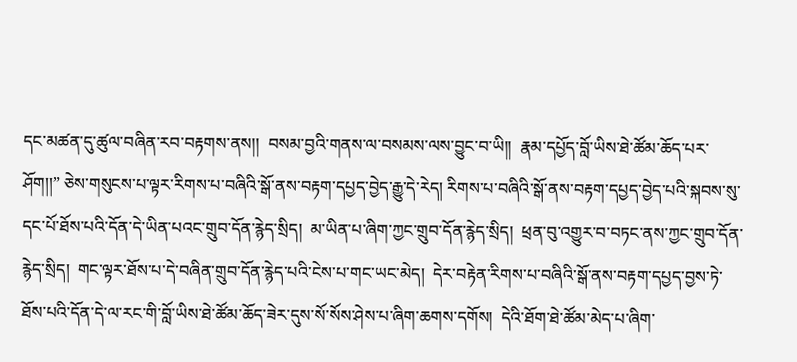དང་མཚན་དུ་ཚུལ་བཞིན་རབ་བརྟགས་ནས།།  བསམ་བྱའི་གནས་ལ་བསམས་ལས་བྱུང་བ་ཡི།།  རྣམ་དཔྱོད་བློ་ཡིས་ཐེ་ཚོམ་ཆོད་པར་ཤོག།།” ཅེས་གསུངས་པ་ལྟར་རིགས་པ་བཞིའི་སྒོ་ནས་བརྟག་དཔྱད་བྱེད་རྒྱུ་དེ་རེད། རིགས་པ་བཞིའི་སྒོ་ནས་བརྟག་དཔྱད་བྱེད་པའི་སྐབས་སུ་དང་པོ་ཐོས་པའི་དོན་དེ་ཡིན་པའང་གྲུབ་དོན་རྙེད་སྲིད།  མ་ཡིན་པ་ཞིག་ཀྱང་གྲུབ་དོན་རྙེད་སྲིད།  ཕྲན་བུ་འགྱུར་བ་བཏང་ནས་ཀྱང་གྲུབ་དོན་རྙེད་སྲིད།  གང་ལྟར་ཐོས་པ་དེ་བཞིན་གྲུབ་དོན་རྙེད་པའི་ངེས་པ་གང་ཡང་མེད།  དེར་བརྟེན་རིགས་པ་བཞིའི་སྒོ་ནས་བརྟག་དཔྱད་བྱས་ཏེ་ཐོས་པའི་དོན་དེ་ལ་རང་གི་བློ་ཡིས་ཐེ་ཚོམ་ཆོད་ཟེར་དུས་སོ་སོས་ཤེས་པ་ཞིག་ཆགས་དགོས།  དེའི་ཐོག་ཐེ་ཚོམ་མེད་པ་ཞིག་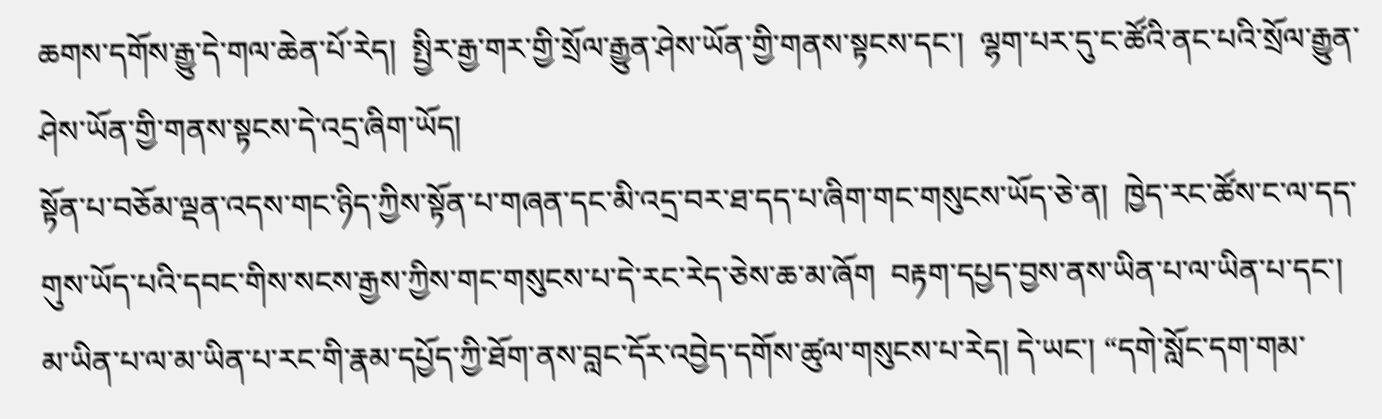ཆགས་དགོས་རྒྱུ་དེ་གལ་ཆེན་པོ་རེད།  སྤྱིར་རྒྱ་གར་གྱི་སྲོལ་རྒྱུན་ཤེས་ཡོན་གྱི་གནས་སྟངས་དང་།  ལྷག་པར་དུ་ང་ཚོའི་ནང་པའི་སྲོལ་རྒྱུན་ཤེས་ཡོན་གྱི་གནས་སྟངས་དེ་འདྲ་ཞིག་ཡོད།
སྟོན་པ་བཅོམ་ལྡན་འདས་གང་ཉིད་ཀྱིས་སྟོན་པ་གཞན་དང་མི་འདྲ་བར་ཐ་དད་པ་ཞིག་གང་གསུངས་ཡོད་ཅེ་ན།  ཁྱེད་རང་ཚོས་ང་ལ་དད་གུས་ཡོད་པའི་དབང་གིས་སངས་རྒྱས་ཀྱིས་གང་གསུངས་པ་དེ་རང་རེད་ཅེས་ཆ་མ་ཞོག  བརྟག་དཔྱད་བྱས་ནས་ཡིན་པ་ལ་ཡིན་པ་དང་།  མ་ཡིན་པ་ལ་མ་ཡིན་པ་རང་གི་རྣམ་དཔྱོད་ཀྱི་ཐོག་ནས་བླང་དོར་འབྱེད་དགོས་ཚུལ་གསུངས་པ་རེད། དེ་ཡང་། “དགེ་སློང་དག་གམ་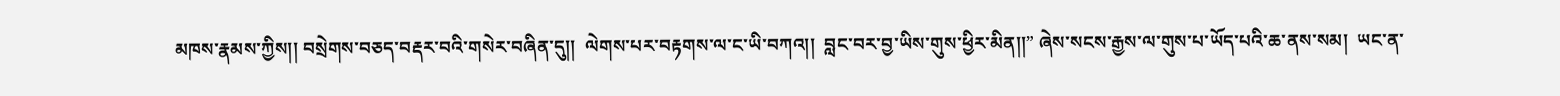མཁས་རྣམས་ཀྱིས།། བསྲེགས་བཅད་བརྡར་བའི་གསེར་བཞིན་དུ།།  ལེགས་པར་བརྟགས་ལ་ང་ཡི་བཀའ།།  བླང་བར་བྱ་ཡིས་གུས་ཕྱིར་མིན།།” ཞེས་སངས་རྒྱས་ལ་གུས་པ་ཡོད་པའི་ཆ་ནས་སམ།  ཡང་ན་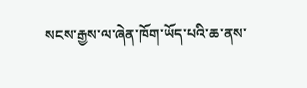སངས་རྒྱས་ལ་ཞེན་ཁོག་ཡོད་པའི་ཆ་ནས་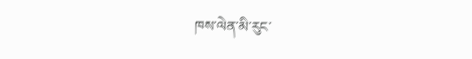ཁས་ལེན་མི་རུང་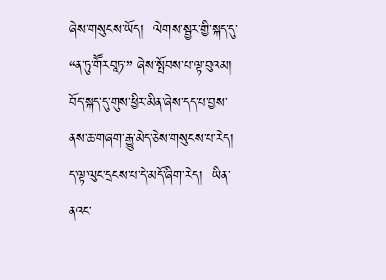ཞེས་གསུངས་ཡོད།  ལེགས་སྦྱར་གྱི་སྐད་དུ་ “ན་ཏུ་གཽརབཱཏ་” ཞེས་སྤོབས་པ་ལྟ་བུའམ།  བོད་སྐད་དུ་གུས་ཕྱིར་མིན་ཞེས་དད་པ་བྱས་ནས་ཆ་གཞག་རྒྱུ་མེད་ཅེས་གསུངས་པ་རེད།  ད་ལྟ་ལུང་དྲངས་པ་དེ་མདོ་ཞིག་རེད།  ཡིན་ནའང་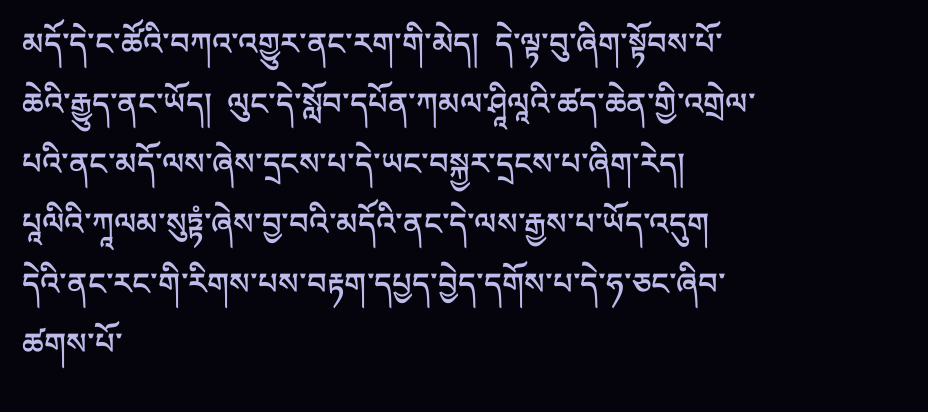མདོ་དེ་ང་ཚོའི་བཀའ་འགྱུར་ནང་རག་གི་མེད།  དེ་ལྟ་བུ་ཞིག་སྟོབས་པོ་ཆེའི་རྒྱུད་ནང་ཡོད།  ལུང་དེ་སློབ་དཔོན་ཀམལ་ཤཱིལཱའི་ཚད་ཆེན་གྱི་འགྲེལ་པའི་ནང་མདོ་ལས་ཞེས་དྲངས་པ་དེ་ཡང་བསྐྱར་དྲངས་པ་ཞིག་རེད།  པཱལིའི་ཀཱལམ་སུཏྟཾ་ཞེས་བྱ་བའི་མདོའི་ནང་དེ་ལས་རྒྱས་པ་ཡོད་འདུག  དེའི་ནང་རང་གི་རིགས་པས་བརྟག་དཔྱད་བྱེད་དགོས་པ་དེ་ཧ་ཅང་ཞིབ་ཚགས་པོ་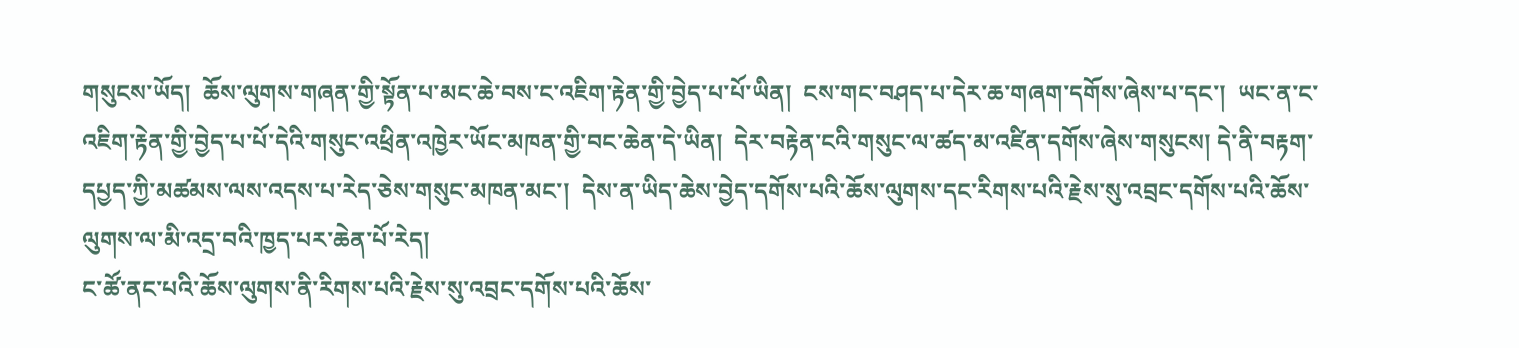གསུངས་ཡོད།  ཆོས་ལུགས་གཞན་གྱི་སྟོན་པ་མང་ཆེ་བས་ང་འཇིག་རྟེན་གྱི་བྱེད་པ་པོ་ཡིན།  ངས་གང་བཤད་པ་དེར་ཆ་གཞག་དགོས་ཞེས་པ་དང་།  ཡང་ན་ང་འཇིག་རྟེན་གྱི་བྱེད་པ་པོ་དེའི་གསུང་འཕྲིན་འཁྱེར་ཡོང་མཁན་གྱི་བང་ཆེན་དེ་ཡིན།  དེར་བརྟེན་ངའི་གསུང་ལ་ཚད་མ་འཛིན་དགོས་ཞེས་གསུངས། དེ་ནི་བརྟག་དཔྱད་ཀྱི་མཚམས་ལས་འདས་པ་རེད་ཅེས་གསུང་མཁན་མང་།  དེས་ན་ཡིད་ཆེས་བྱེད་དགོས་པའི་ཆོས་ལུགས་དང་རིགས་པའི་རྗེས་སུ་འབྲང་དགོས་པའི་ཆོས་ལུགས་ལ་མི་འདྲ་བའི་ཁྱད་པར་ཆེན་པོ་རེད།
ང་ཚོ་ནང་པའི་ཆོས་ལུགས་ནི་རིགས་པའི་རྗེས་སུ་འབྲང་དགོས་པའི་ཆོས་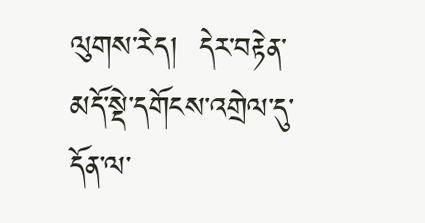ལུགས་རེད།  དེར་བརྟེན་མདོ་སྡེ་དགོངས་འགྲེལ་དུ་དོན་ལ་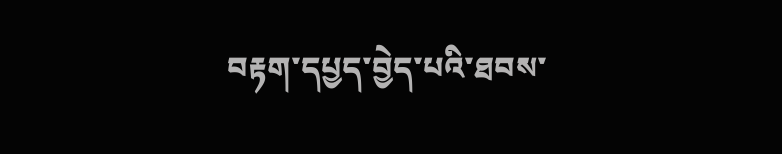བརྟག་དཔྱད་བྱེད་པའི་ཐབས་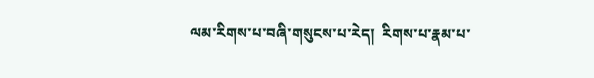ལམ་རིགས་པ་བཞི་གསུངས་པ་རེད།  རིགས་པ་རྣམ་པ་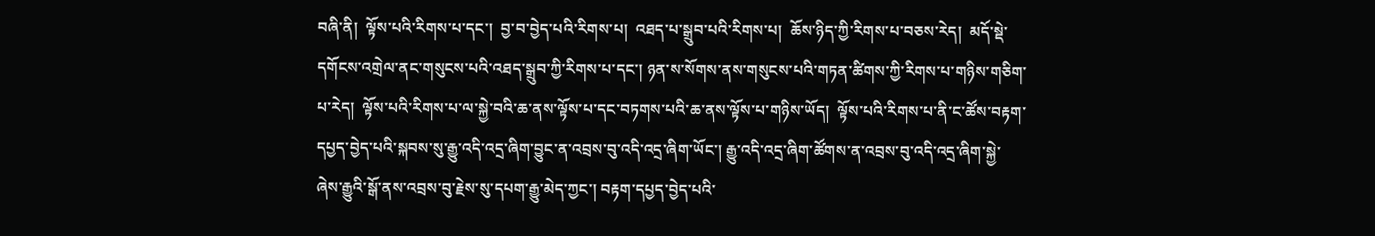བཞི་ནི།  ལྟོས་པའི་རིགས་པ་དང་།  བྱ་བ་བྱེད་པའི་རིགས་པ།  འཐད་པ་སྒྲུབ་པའི་རིགས་པ།  ཆོས་ཉིད་ཀྱི་རིགས་པ་བཅས་རེད།  མདོ་སྡེ་དགོངས་འགྲེལ་ནང་གསུངས་པའི་འཐད་སྒྲུབ་ཀྱི་རིགས་པ་དང་། ཉན་ས་སོགས་ནས་གསུངས་པའི་གཏན་ཚིགས་ཀྱི་རིགས་པ་གཉིས་གཅིག་པ་རེད།  ལྟོས་པའི་རིགས་པ་ལ་སྐྱེ་བའི་ཆ་ནས་ལྟོས་པ་དང་བཏགས་པའི་ཆ་ནས་ལྟོས་པ་གཉིས་ཡོད།  ལྟོས་པའི་རིགས་པ་ནི་ང་ཚོས་བརྟག་དཔྱད་བྱེད་པའི་སྐབས་སུ་རྒྱུ་འདི་འདྲ་ཞིག་བྱུང་ན་འབྲས་བུ་འདི་འདྲ་ཞིག་ཡོང་། རྒྱུ་འདི་འདྲ་ཞིག་ཚོགས་ན་འབྲས་བུ་འདི་འདྲ་ཞིག་སྐྱེ་ཞེས་རྒྱུའི་སྒོ་ནས་འབྲས་བུ་རྗེས་སུ་དཔག་རྒྱུ་མེད་ཀྱང་། བརྟག་དཔྱད་བྱེད་པའི་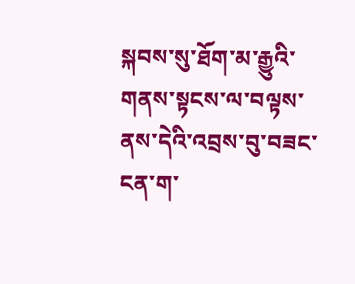སྐབས་སུ་ཐོག་མ་རྒྱུའི་གནས་སྟངས་ལ་བལྟས་ནས་དེའི་འབྲས་བུ་བཟང་ངན་ག་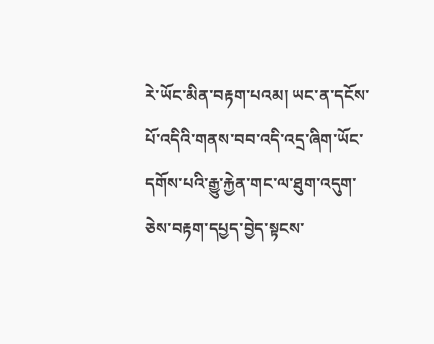རེ་ཡོང་མིན་བརྟག་པའམ། ཡང་ན་དངོས་པོ་འདིའི་གནས་བབ་འདི་འདྲ་ཞིག་ཡོང་དགོས་པའི་རྒྱུ་རྐྱེན་གང་ལ་ཐུག་འདུག་ཅེས་བརྟག་དཔྱད་བྱེད་སྟངས་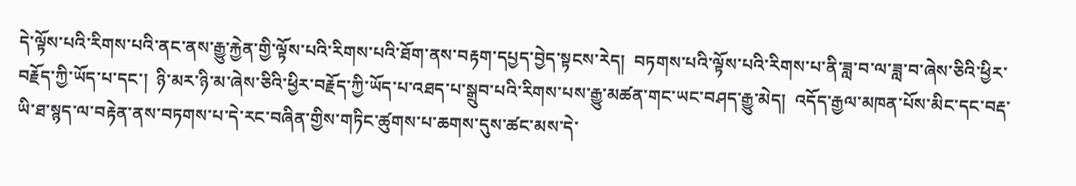དེ་ལྟོས་པའི་རིགས་པའི་ནང་ནས་རྒྱུ་རྐྱེན་གྱི་ལྟོས་པའི་རིགས་པའི་ཐོག་ནས་བརྟག་དཔྱད་བྱེད་སྟངས་རེད།  བཏགས་པའི་ལྟོས་པའི་རིགས་པ་ནི་ཟླ་བ་ལ་ཟླ་བ་ཞེས་ཅིའི་ཕྱིར་བརྗོད་ཀྱི་ཡོད་པ་དང་།  ཉི་མར་ཉི་མ་ཞེས་ཅིའི་ཕྱིར་བརྗོད་ཀྱི་ཡོད་པ་འཐད་པ་སྒྲུབ་པའི་རིགས་པས་རྒྱུ་མཚན་གང་ཡང་བཤད་རྒྱུ་མེད།  འདོད་རྒྱལ་མཁན་པོས་མིང་དང་བརྡ་ཡི་ཐ་སྙད་ལ་བརྟེན་ནས་བཏགས་པ་དེ་རང་བཞིན་གྱིས་གཏིང་ཚུགས་པ་ཆགས་དུས་ཚང་མས་དེ་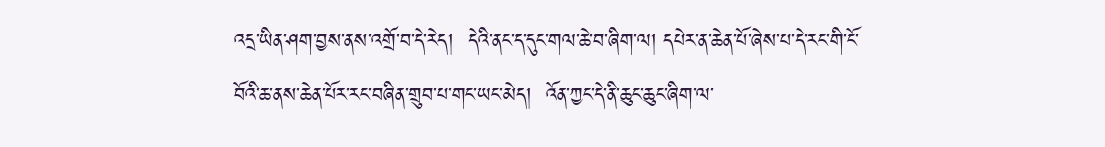འདྲ་ཡིན་ཤག་བྱས་ནས་འགྲོ་བ་དེ་རེད།  དེའི་ནང་ད་དུང་གལ་ཆེ་བ་ཞིག་ལ། དཔེར་ན་ཆེན་པོ་ཞེས་པ་དེ་རང་གི་ངོ་བོའི་ཆ་ནས་ཆེན་པོར་རང་བཞིན་གྲུབ་པ་གང་ཡང་མེད།  འོན་ཀྱང་དེ་ནི་ཆུང་ཆུང་ཞིག་ལ་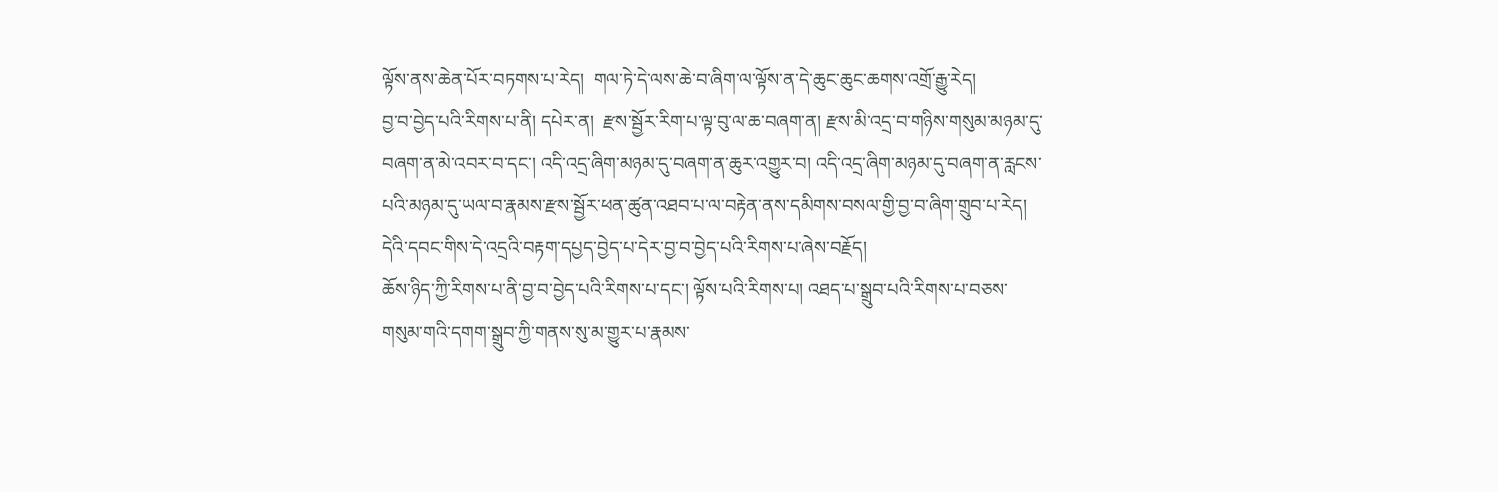ལྟོས་ནས་ཆེན་པོར་བཏགས་པ་རེད།  གལ་ཏེ་དེ་ལས་ཆེ་བ་ཞིག་ལ་ལྟོས་ན་དེ་ཆུང་ཆུང་ཆགས་འགྲོ་རྒྱུ་རེད།
བྱ་བ་བྱེད་པའི་རིགས་པ་ནི། དཔེར་ན།  རྫས་སྦྱོར་རིག་པ་ལྟ་བུ་ལ་ཆ་བཞག་ན། རྫས་མི་འདྲ་བ་གཉིས་གསུམ་མཉམ་དུ་བཞག་ན་མེ་འབར་བ་དང་། འདི་འདྲ་ཞིག་མཉམ་དུ་བཞག་ན་ཆུར་འགྱུར་བ། འདི་འདྲ་ཞིག་མཉམ་དུ་བཞག་ན་རླངས་པའི་མཉམ་དུ་ཡལ་བ་རྣམས་རྫས་སྦྱོར་ཕན་ཚུན་འཐབ་པ་ལ་བརྟེན་ནས་དམིགས་བསལ་གྱི་བྱ་བ་ཞིག་གྲུབ་པ་རེད།  དེའི་དབང་གིས་དེ་འདྲའི་བརྟག་དཔྱད་བྱེད་པ་དེར་བྱ་བ་བྱེད་པའི་རིགས་པ་ཞེས་བརྗོད།
ཆོས་ཉིད་ཀྱི་རིགས་པ་ནི་བྱ་བ་བྱེད་པའི་རིགས་པ་དང་། ལྟོས་པའི་རིགས་པ། འཐད་པ་སྒྲུབ་པའི་རིགས་པ་བཅས་གསུམ་གའི་དགག་སྒྲུབ་ཀྱི་གནས་སུ་མ་གྱུར་པ་རྣམས་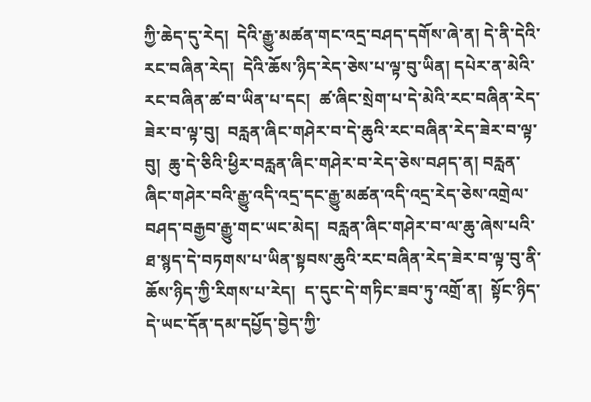ཀྱི་ཆེད་དུ་རེད།  དེའི་རྒྱུ་མཚན་གང་འདྲ་བཤད་དགོས་ཞེ་ན། དེ་ནི་དེའི་རང་བཞིན་རེད།  དེའི་ཆོས་ཉིད་རེད་ཅེས་པ་ལྟ་བུ་ཡིན། དཔེར་ན་མེའི་རང་བཞིན་ཚ་བ་ཡིན་པ་དང།  ཚ་ཞིང་སྲེག་པ་དེ་མེའི་རང་བཞིན་རེད་ཟེར་བ་ལྟ་བུ།  བརླན་ཞིང་གཤེར་བ་དེ་ཆུའི་རང་བཞིན་རེད་ཟེར་བ་ལྟ་བུ།  ཆུ་དེ་ཅིའི་ཕྱིར་བརླན་ཞིང་གཤེར་བ་རེད་ཅེས་བཤད་ན། བརླན་ཞིང་གཤེར་བའི་རྒྱུ་འདི་འདྲ་དང་རྒྱུ་མཚན་འདི་འདྲ་རེད་ཅེས་འགྲེལ་བཤད་བརྒྱབ་རྒྱུ་གང་ཡང་མེད།  བརླན་ཞིང་གཤེར་བ་ལ་ཆུ་ཞེས་པའི་ཐ་སྙད་དེ་བཏགས་པ་ཡིན་སྟབས་ཆུའི་རང་བཞིན་རེད་ཟེར་བ་ལྟ་བུ་ནི་ཆོས་ཉིད་ཀྱི་རིགས་པ་རེད།  ད་དུང་དེ་གཏིང་ཟབ་ཏུ་འགྲོ་ན།  སྟོང་ཉིད་དེ་ཡང་དོན་དམ་དཔྱོད་བྱེད་ཀྱི་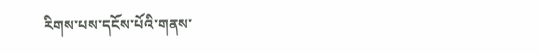རིགས་པས་དངོས་པོའི་གནས་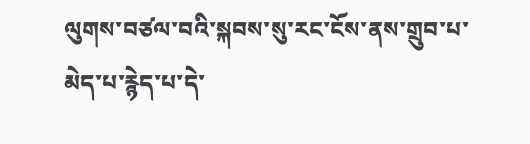ལུགས་བཙལ་བའི་སྐབས་སུ་རང་ངོས་ནས་གྲུབ་པ་མེད་པ་རྙེད་པ་དེ་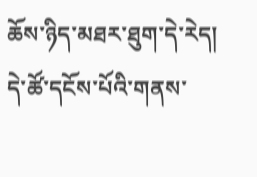ཆོས་ཉིད་མཐར་ཐུག་དེ་རེད།  དེ་ཚོ་དངོས་པོའི་གནས་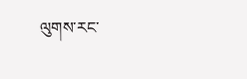ལུགས་རང་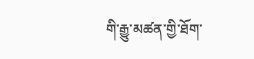གི་རྒྱུ་མཚན་གྱི་ཐོག་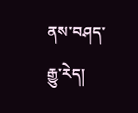ནས་བཤད་རྒྱུ་རེད།